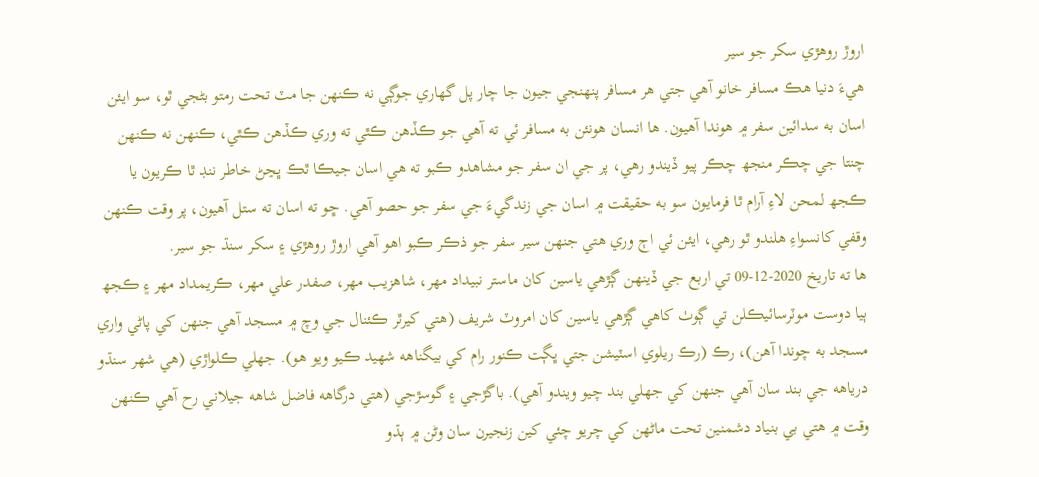اروڙ روهڙي سکر جو سير
هيءَ دنيا هڪ مسافر خانو آهي جتي هر مسافر پنهنجي جيون جا چار پل گهاري جوڳي نه ڪنهن جا مٽ تحت رمتو بڻجي ٿو، سو ايئن اسان به سدائين سفر ۾ هوندا آهيون. ها انسان هونئن به مسافر ئي ته آهي جو ڪڏهن ڪٿي ته وري ڪڏهن ڪٿي، ڪنهن نه ڪنهن چنتا جي چڪر منجھ چڪر پيو ڏيندو رهي، پر جي ان سفر جو مشاهدو ڪبو ته هي اسان جيڪا ٿڪ ڀڃڻ خاطر ننڊ ٿا ڪريون يا ڪجھ لمحن لاءِ آرام ٿا فرمايون سو به حقيقت ۾ اسان جي زندگيءَ جي سفر جو حصو آهي. ڇو ته اسان ته ستل آهيون، پر وقت ڪنهن وقفي کانسواءِ هلندو ٿو رهي، ايئن ئي اڄ وري هتي جنهن سير سفر جو ذڪر ڪبو اهو آهي اروڙ روهڙي ۽ سکر سنڌ جو سير.
ها ته تاريخ 2020-12-09 تي اربع جي ڏينهن ڳڙهي ياسين کان ماستر نبيداد مهر، شاهزيب مهر، صفدر علي مهر، ڪريمداد مهر ۽ ڪجھ ٻيا دوست موٽرسائيڪلن تي ڳوٺ کاهي ڳڙهي ياسين کان امروٽ شريف (هتي کيرٿر ڪئنال جي وچ ۾ مسجد آهي جنهن کي پاڻي واري مسجد به چوندا آهن)، رڪ (رڪ ريلوي اسٽيشن جتي ڀڳت ڪنور رام کي بيگناهه شهيد ڪيو ويو هو). جهلي ڪلواڙي (هي شهر سنڌو درياهه جي بند سان آهي جنهن کي جهلي بند چيو ويندو آهي). باگڙجي ۽ گوسڙجي (هتي درگاهه فاضل شاهه جيلاني رح آهي ڪنهن وقت ۾ هتي بي بنياد دشمنين تحت ماڻهن کي چريو چئي کين زنجيرن سان وڻن ۾ ٻڌو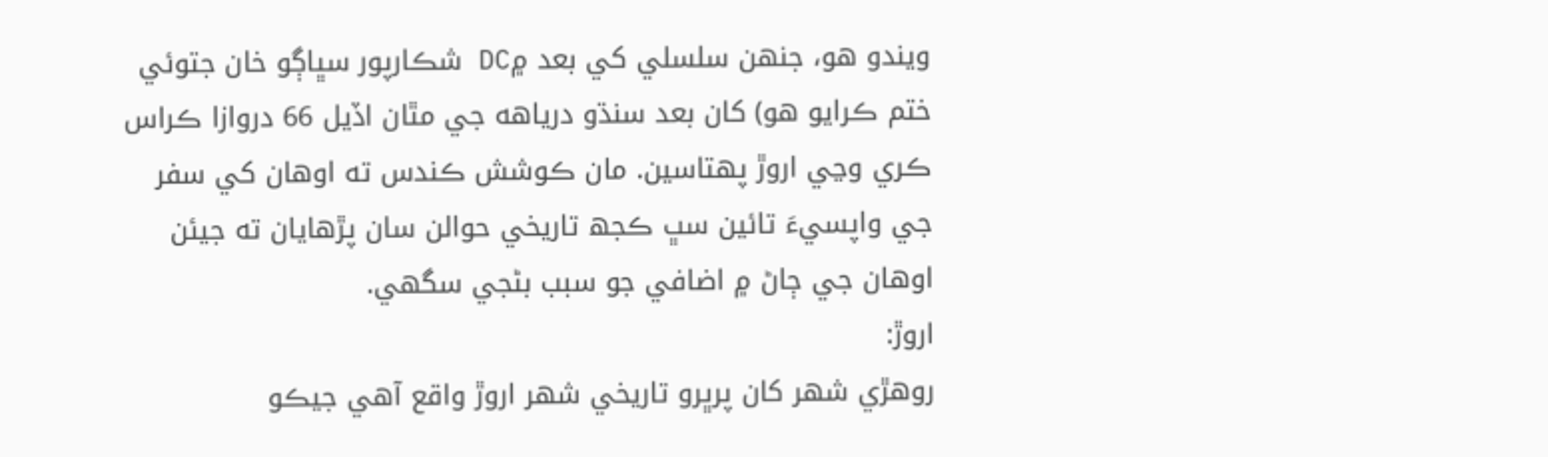ويندو هو، جنهن سلسلي کي بعد ۾DC شڪارپور سڀاڳو خان جتوئي ختم ڪرايو هو) کان بعد سنڌو درياهه جي مٿان اڏيل 66 دروازا ڪراس ڪري وڃي اروڙ پهتاسين. مان ڪوشش ڪندس ته اوهان کي سفر جي واپسيءَ تائين سڀ ڪجھ تاريخي حوالن سان پڙهايان ته جيئن اوهان جي ڄاڻ ۾ اضافي جو سبب بڻجي سگهي.
اروڙ:
روهڙي شهر کان پرڀرو تاريخي شهر اروڙ واقع آهي جيڪو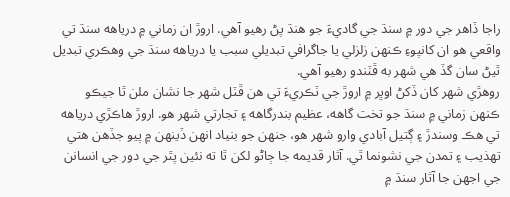راجا ڏاهر جي دور ۾ سنڌ جي گاديءَ جو هنڌ پڻ رهيو آهي. اروڙ ان زماني ۾ درياهه سنڌ تي واقعي هو ان کانپوءِ ڪنهن زلزلي يا جاگرافي تبديلي سبب يا درياهه سنڌ جي وهڪري تبديل ٿيڻ سان گڏ هي شهر به ڦٽندو رهيو آهي.
روهڙي شهر کان ڏکڻ اوڀر ۾ اروڙ جي ٽڪريءَ تي هن ڦٽل شهر جا نشان ملن ٿا جيڪو ڪنهن زماني ۾ سنڌ جو تخت گاهه، عظيم بندرگاهه ۽ تجارتي شهر هو. اروڙ هاڪڙي درياهه تي هڪ وسندڙ ۽ ڳتيل آبادي وارو شهر هو، جنهن جو بنياد انهن ڏينهن ۾ پيو جڏهن هتي تهذيب ۽ تمدن جي نشونما ٿي. آثار قديمه جا ڄاڻو لکن ٿا ته نئين پٿر جي دور جي انسانن جي اجهن جا آثار سنڌ ۾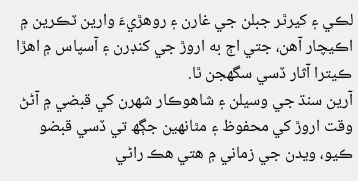لڪي ۽ کيرٿر جبلن جي غارن ۽ روهڙيءَ وارين ٽڪرين ۾ اڪيچار آهن، جتي اڄ به اروڙ جي کنڊرن ۽ آسپاس ۾ اهڙا ڪيترا آثار ڏسي سگهجن ٿا.
آرين سنڌ جي وسيلن ۽ شاهوڪار شهرن کي قبضي ۾ آڻڻ وقت اروڙ کي محفوظ ۽ مٿانهين جڳھ تي ڏسي قبضو ڪيو، ويدن جي زماني ۾ هتي هڪ راڻي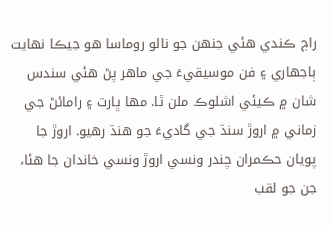راڄ ڪندي هئي جنهن جو نالو روماسا هو جيڪا نهايت ٻاجهاري ۽ فن موسيقيءَ جي ماهر پڻ هئي سندس شان ۾ ڪيئي اشلوڪ ملن ٿا. مها ڀارت ۽ رامائڻ جي زماني ۾ اروڙ سنڌ جي گاديءَ جو هنڌ رهيو. اروڙ جا پويان حڪمران چندر ونسي اروڙ ونسي خاندان جا هئا، جن جو لقب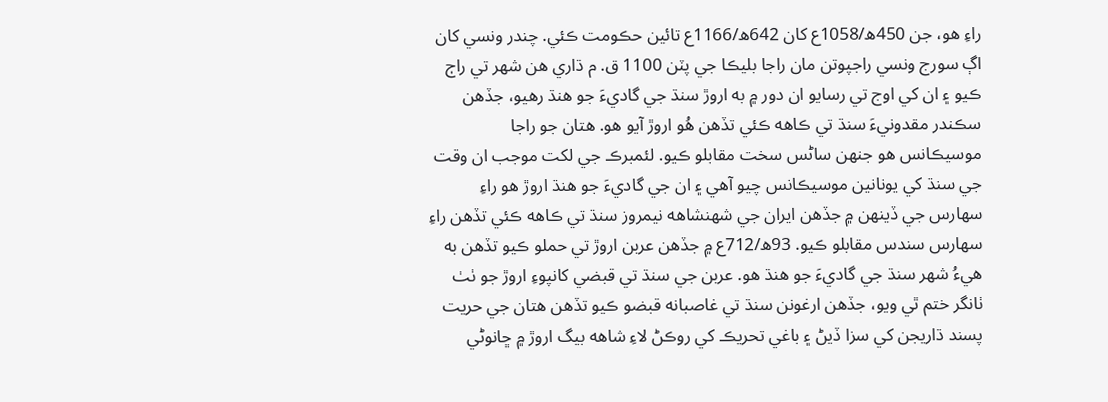راءِ هو، جن 450ھ/1058ع کان 642ھ/1166ع تائين حڪومت ڪئي. چندر ونسي کان اڳ سورج ونسي راجپوتن مان راجا بليڪا جي پٽن 1100 ق. م ڌاري هن شهر تي راڄ ڪيو ۽ ان کي اوج تي رسايو ان دور ۾ به اروڙ سنڌ جي گاديءَ جو هنڌ رهيو، جڏهن سڪندر مقدونيءَ سنڌ تي ڪاهه ڪئي تڏهن هُو اروڙ آيو هو. هتان جو راجا موسيڪانس هو جنهن ساڻس سخت مقابلو ڪيو. لئمبرڪ جي لکت موجب ان وقت جي سنڌ کي يونانين موسيڪانس چيو آهي ۽ ان جي گاديءَ جو هنڌ اروڙ هو راءِ سهارس جي ڏينهن ۾ جڏهن ايران جي شهنشاهه نيمروز سنڌ تي ڪاهه ڪئي تڏهن راءِ سهارس سندس مقابلو ڪيو. 93ھ/712ع ۾ جڏهن عربن اروڙ تي حملو ڪيو تڏهن به هيءُ شهر سنڌ جي گاديءَ جو هنڌ هو. عربن جي سنڌ تي قبضي کانپوءِ اروڙ جو ٺٺ ٺانگر ختم ٿي ويو، جڏهن ارغونن سنڌ تي غاصبانه قبضو ڪيو تڏهن هتان جي حريت پسند ڌاريجن کي سزا ڏيڻ ۽ باغي تحريڪ کي روڪڻ لاءِ شاهه بيگ اروڙ ۾ ڇانوڻي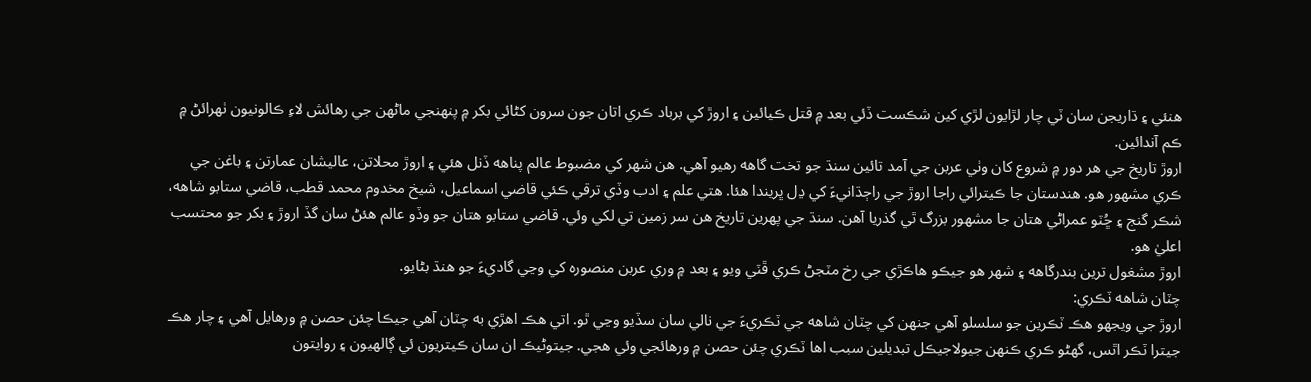هنئي ۽ ڌاريجن سان ٽي چار لڙايون لڙي کين شڪست ڏئي بعد ۾ قتل ڪيائين ۽ اروڙ کي برباد ڪري اتان جون سرون کڻائي بکر ۾ پنهنجي ماڻهن جي رهائش لاءِ ڪالونيون ٺهرائڻ ۾ ڪم آندائين.
اروڙ تاريخ جي هر دور ۾ شروع کان وٺي عربن جي آمد تائين سنڌ جو تخت گاهه رهيو آهي. هن شهر کي مضبوط عالم پناهه ڏنل هئي ۽ اروڙ محلاتن، عاليشان عمارتن ۽ باغن جي ڪري مشهور هو. هندستان جا ڪيترائي راجا اروڙ جي راڄڌانيءَ کي ڍل ڀريندا هئا. هتي علم ۽ ادب وڏي ترقي ڪئي قاضي اسماعيل، شيخ مخدوم محمد قطب، قاضي ستابو شاهه، شڪر گنج ۽ ڇُٽو عمراڻي هتان جا مشهور بزرگ ٿي گذريا آهن. سنڌ جي پهرين تاريخ هن سر زمين تي لکي وئي. قاضي ستابو هتان جو وڏو عالم هئڻ سان گڏ اروڙ ۽ بکر جو محتسب اعليٰ هو.
اروڙ مشغول ترين بندرگاهه ۽ شهر هو جيڪو هاڪڙي جي رخ مٽجڻ ڪري ڦٽي ويو ۽ بعد ۾ وري عربن منصوره کي وڃي گاديءَ جو هنڌ بڻايو.
چٽان شاهه ٽڪري:
اروڙ جي ويجهو هڪ ٽڪرين جو سلسلو آهي جنهن کي چٽان شاهه جي ٽڪريءَ جي نالي سان سڏيو وڃي ٿو. اتي هڪ اهڙي به چٽان آهي جيڪا چئن حصن ۾ ورهايل آهي ۽ چار هڪ جيترا ٽڪر اٿس، گهڻو ڪري ڪنهن جيولاجيڪل تبديلين سبب اها ٽڪري چئن حصن ۾ ورهائجي وئي هجي. جيتوڻيڪ ان سان ڪيتريون ئي ڳالهيون ۽ روايتون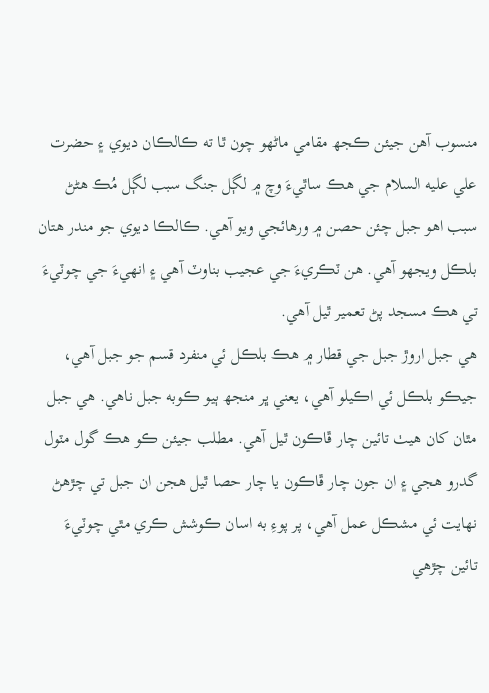منسوب آهن جيئن ڪجھ مقامي ماڻهو چون ٿا ته ڪالڪان ديوي ۽ حضرت علي عليه السلام جي هڪ ساٿيءَ وچ ۾ لڳل جنگ سبب لڳل مُڪ هڻڻ سبب اهو جبل چئن حصن ۾ ورهائجي ويو آهي. ڪالڪا ديوي جو مندر هتان بلڪل ويجهو آهي. هن ٽڪريءَ جي عجيب بناوٽ آهي ۽ انهيءَ جي چوٽيءَ تي هڪ مسجد پڻ تعمير ٿيل آهي.
هي جبل اروڙ جبل جي قطار ۾ هڪ بلڪل ئي منفرد قسم جو جبل آهي، جيڪو بلڪل ئي اڪيلو آهي، يعني ڀر منجھ ٻيو ڪوبه جبل ناهي. هي جبل مٿان کان هيٺ تائين چار ڦاڪون ٿيل آهي. مطلب جيئن ڪو هڪ گول مٽول گدرو هجي ۽ ان جون چار ڦاڪون يا چار حصا ٿيل هجن ان جبل تي چڙهڻ نهايت ئي مشڪل عمل آهي، پر پوءِ به اسان ڪوشش ڪري مٿي چوٽيءَ تائين چڙهي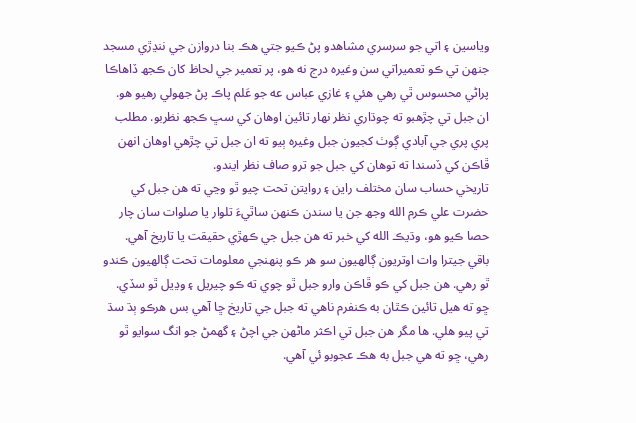وياسين ۽ اتي جو سرسري مشاهدو پڻ ڪيو جتي هڪ بنا دروازن جي ننڍڙي مسجد جنهن تي ڪو تعميراتي سن وغيره درج نه هو، پر تعمير جي لحاظ کان ڪجھ ڏاهاڪا پراڻي محسوس ٿي رهي هئي ۽ غازي عباس عه جو عَلم پاڪ پڻ جهولي رهيو هو. ان جبل تي چڙهبو ته چوڌاري نظر نهار تائين اوهان کي سڀ ڪجھ نظربو. مطلب پري پري جي آبادي ڳوٺ کجيون جبل وغيره ٻيو ته ان جبل تي چڙهي اوهان انهن ڦاڪن کي ڏسندا ته توهان کي جبل جو ترو صاف نظر ايندو.
تاريخي حساب سان مختلف راين ۽ روايتن تحت چيو ٿو وڃي ته هن جبل کي حضرت علي ڪرم الله وجھ جن يا سندن ڪنهن ساٿيءَ تلوار يا صلوات سان چار حصا ڪيو هو، وڌيڪ الله کي خبر ته هن جبل جي ڪهڙي حقيقت يا تاريخ آهي. باقي جيترا وات اوتريون ڳالهيون سو هر ڪو پنهنجي معلومات تحت ڳالهيون ڪندو ٿو رهي. هن جبل کي ڪو ڦاڪن وارو جبل ٿو چوي ته ڪو چيريل ۽ وڍيل ٿو سڏي. ڇو ته هيل تائين ڪٿان به ڪنفرم ناهي ته جبل جي تاريخ ڇا آهي بس هرڪو ٻڌ سڌ تي پيو هلي. ها مگر هن جبل تي اڪثر ماڻهن جي اچڻ ۽ گهمڻ جو انگ سوايو ٿو رهي، ڇو ته هي جبل به هڪ عجوبو ئي آهي.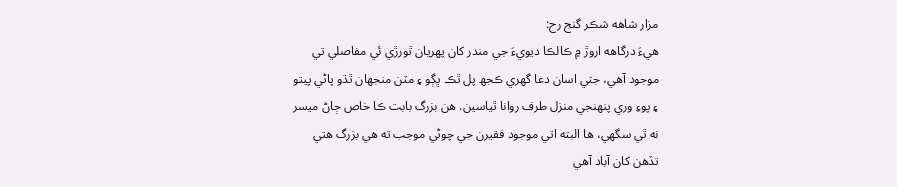مزار شاهه شڪر گنج رح:
هيءَ درگاهه اروڙ ۾ ڪالڪا ديويءَ جي مندر کان پهريان ٿورڙي ئي مفاصلي تي موجود آهي، جتي اسان دعا گهري ڪجھ پل ٿڪ ڀڳو ۽ مٽن منجهان ٿڌو پاڻي پيتو ۽ پوءِ وري پنهنجي منزل طرف روانا ٿياسين. هن بزرگ بابت ڪا خاص ڄاڻ ميسر نه ٿي سگهي، ها البته اتي موجود فقيرن جي چوڻي موجب ته هي بزرگ هتي تڏهن کان آباد آهي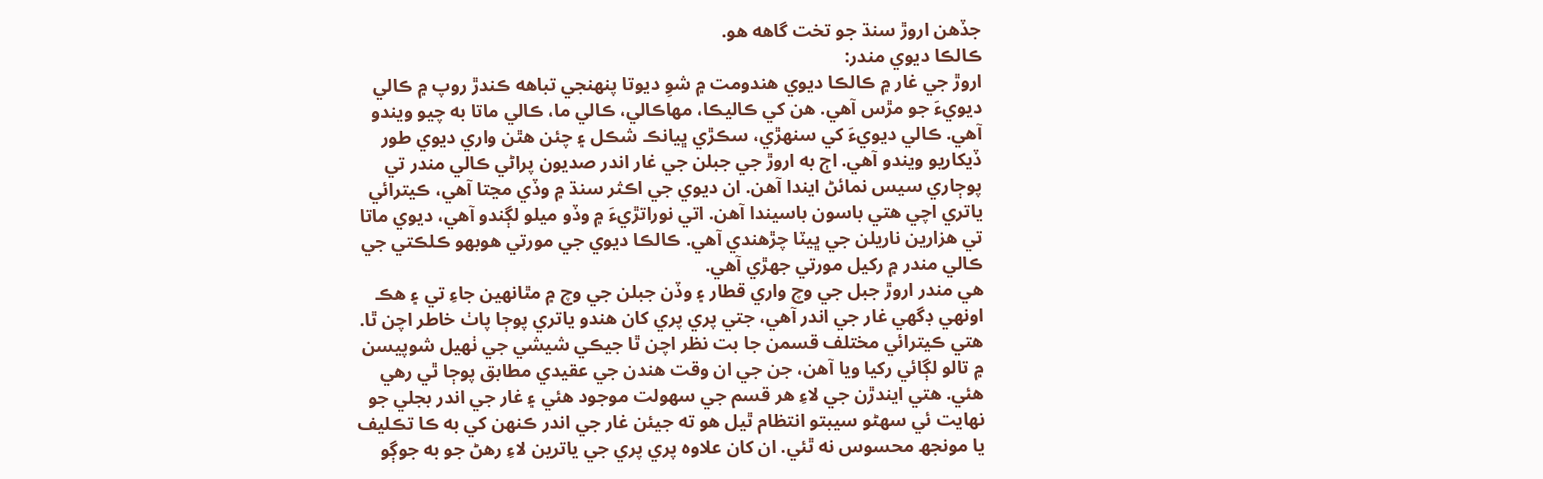جڏهن اروڙ سنڌ جو تخت گاهه هو.
ڪالڪا ديوي مندر:
اروڙ جي غار ۾ ڪالڪا ديوي هندومت ۾ شوِ ديوتا پنهنجي تباهه ڪندڙ روپ ۾ ڪالي ديويءَ جو مڙس آهي. هن کي ڪاليڪا، مهاڪالي، ڪالي ما، ڪالي ماتا به چيو ويندو آهي. ڪالي ديويءَ کي سنهڙي، سڪڙي ڀيانڪ شڪل ۽ چئن هٿن واري ديوي طور ڏيکاريو ويندو آهي. اڄ به اروڙ جي جبلن جي غار اندر صديون پراڻي ڪالي مندر تي پوڄاري سيس نمائڻ ايندا آهن. ان ديوي جي اڪثر سنڌ ۾ وڏي مڃتا آهي، ڪيترائي ياتري اچي هتي باسون باسيندا آهن. اتي نوراتڙيءَ ۾ وڏو ميلو لڳندو آهي، ديوي ماتا تي هزارين ناريلن جي ڀيٽا چڙهندي آهي. ڪالڪا ديوي جي مورتي هوبهو ڪلڪتي جي ڪالي مندر ۾ رکيل مورتي جهڙي آهي.
هي مندر اروڙ جبل جي وچ واري قطار ۽ وڏن جبلن جي وچ ۾ مٿانهين جاءِ تي ۽ هڪ اونهي ڊگهي غار جي اندر آهي، جتي پري پري کان هندو ياتري پوڄا پاٺ خاطر اچن ٿا. هتي ڪيترائي مختلف قسمن جا بت نظر اچن ٿا جيڪي شيشي جي ٺهيل شوپيسن ۾ تالو لڳائي رکيا ويا آهن، جن جي ان وقت هندن جي عقيدي مطابق پوڄا ٿي رهي هئي. هتي ايندڙن جي لاءِ هر قسم جي سهولت موجود هئي ۽ غار جي اندر بجلي جو نهايت ئي سهڻو سيبتو انتظام ٿيل هو ته جيئن غار جي اندر ڪنهن کي به ڪا تڪليف يا مونجھ محسوس نه ٿئي. ان کان علاوه پري پري جي ياترين لاءِ رهڻ جو به جوڳو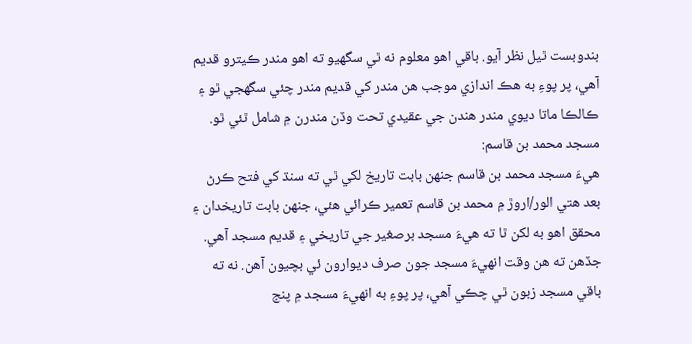بندوبست ٿيل نظر آيو. باقي اهو معلوم نه ٿي سگهيو ته اهو مندر ڪيترو قديم آهي، پر پوءِ به هڪ اندازي موجب هن مندر کي قديم مندر چئي سگهجي ٿو ۽ ڪالڪا ماتا ديوي مندر هندن جي عقيدي تحت وڏن مندرن ۾ شامل ٿئي ٿو.
مسجد محمد بن قاسم:
هيءَ مسجد محمد بن قاسم جنهن بابت تاريخ لکي ٿي ته سنڌ کي فتح ڪرڻ بعد هتي الور/اروڙ ۾ محمد بن قاسم تعمير ڪرائي هئي، جنهن بابت تاريخدان ۽ محقق اهو به لکن ٿا ته هيءَ مسجد برصغير جي تاريخي ۽ قديم مسجد آهي. جڏهن ته هن وقت انهيءَ مسجد جون صرف ديوارون ئي بچيون آهن. نه ته باقي مسجد زبون ٿي چڪي آهي، پر پوءِ به انهيءَ مسجد ۾ پنج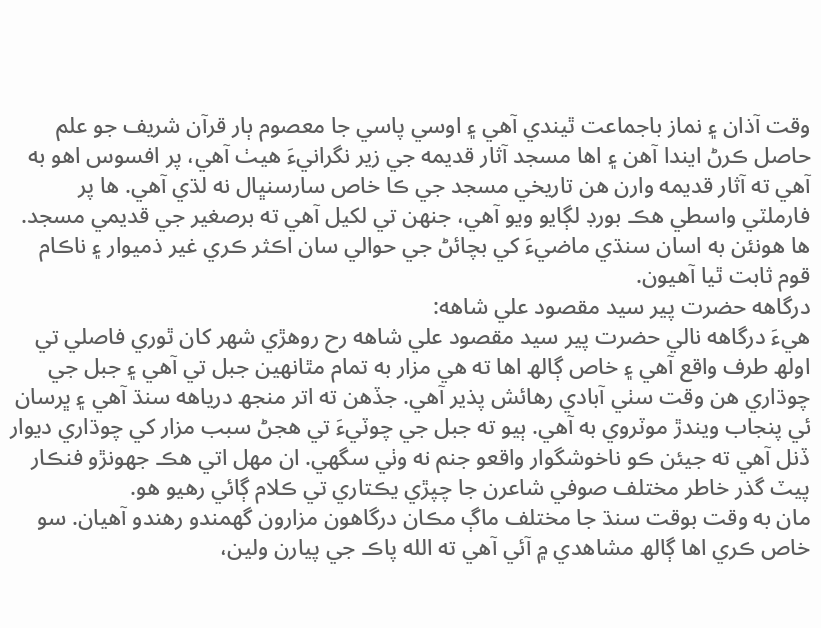وقت آذان ۽ نماز باجماعت ٿيندي آهي ۽ اوسي پاسي جا معصوم ٻار قرآن شريف جو علم حاصل ڪرڻ ايندا آهن ۽ اها مسجد آثار قديمه جي زير نگرانيءَ هيٺ آهي، پر افسوس اهو به آهي ته آثار قديمه وارن هن تاريخي مسجد جي ڪا خاص سارسنڀال نه لڌي آهي. ها پر فارملٽي واسطي هڪ بورڊ لڳايو ويو آهي، جنهن تي لکيل آهي ته برصغير جي قديمي مسجد. ها هونئن به اسان سنڌي ماضيءَ کي بچائڻ جي حوالي سان اڪثر ڪري غير ذميوار ۽ ناڪام قوم ثابت ٿيا آهيون.
درگاهه حضرت پير سيد مقصود علي شاهه:
هيءَ درگاهه نالي حضرت پير سيد مقصود علي شاهه رح روهڙي شهر کان ٿوري فاصلي تي اولھ طرف واقع آهي ۽ خاص ڳالھ اها ته هي مزار به تمام مٿانهين جبل تي آهي ۽ جبل جي چوڌاري هن وقت سٺي آبادي رهائش پذير آهي. جڏهن ته اتر منجھ درياهه سنڌ آهي ۽ ڀرسان ئي پنجاب ويندڙ موٽروي به آهي. ٻيو ته جبل جي چوٽيءَ تي هجڻ سبب مزار کي چوڌاري ديوار ڏنل آهي ته جيئن ڪو ناخوشگوار واقعو جنم نه وٺي سگهي. ان مهل اتي هڪ جهونڙو فنڪار پيٽ گذر خاطر مختلف صوفي شاعرن جا چپڙي يڪتاري تي ڪلام ڳائي رهيو هو.
مان به وقت بوقت سنڌ جا مختلف ماڳ مڪان درگاهون مزارون گهمندو رهندو آهيان. سو خاص ڪري اها ڳالھ مشاهدي ۾ آئي آهي ته الله پاڪ جي پيارن ولين،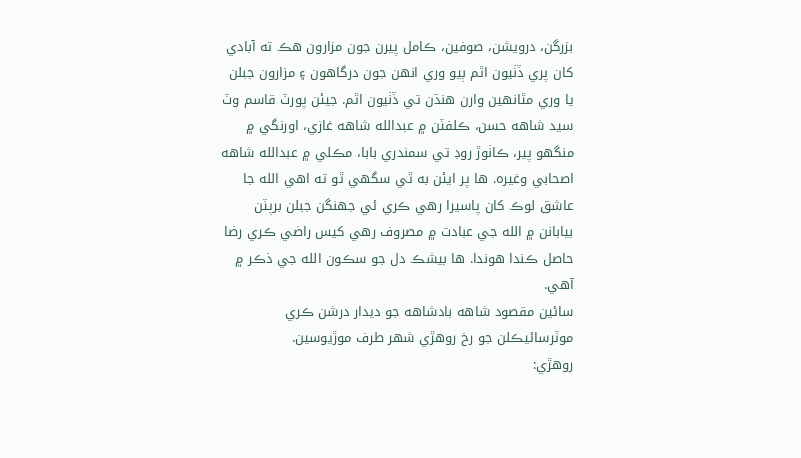بزرگن، درويشن، صوفين، ڪامل پيرن جون مزارون هڪ ته آبادي کان پري ڏٺيون اٿم ٻيو وري انهن جون درگاهون ۽ مزارون جبلن يا وري مٿانهين وارن هنڌن تي ڏٺيون اٿم. جيئن پورٽ قاسم وٽ سيد شاهه حسن، ڪلفٽن ۾ عبدالله شاهه غازي، اورنگي ۾ منگهو پير، ڪاٺوڙ روڊ تي سمندري بابا، مڪلي ۾ عبدالله شاهه اصحابي وغيره. ها پر ايئن به ٿي سگهي ٿو ته اهي الله جا عاشق لوڪ کان پاسيرا رهي ڪري ئي جهنگن جبلن برپٽن بيابانن ۾ الله جي عبادت ۾ مصروف رهي کيس راضي ڪري رضا حاصل ڪندا هوندا. ها بيشڪ دل جو سڪون الله جي ذڪر ۾ آهي.
سائين مقصود شاهه بادشاهه جو ديدار درشن ڪري موٽرسائيڪلن جو رخ روهڙي شهر طرف موڙيوسين.
روهڙي: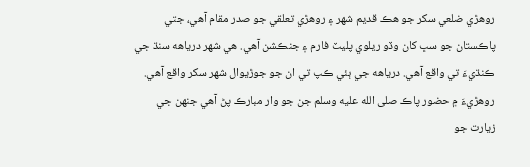روھڙي ضلعي سکر جو هڪ قديم شهر ۽ روهڙي تعلقي جو صدر مقام آھي، جتي پاڪستان جو سڀ کان وڏو ريلوي پليٽ فارم ۽ جنڪشن آھي. ھي شهر درياهه سنڌ جي ڪنڌيءَ تي واقع آهي. درياهه جي ٻئي ڪپ تي ان جو جوڙيوال شهر سکر واقع آهي.
روهڙيءَ ۾ حضور پاڪ صلى الله عليه وسلم جن جو وار مبارڪ پڻ آهي جنهن جي زيارت جو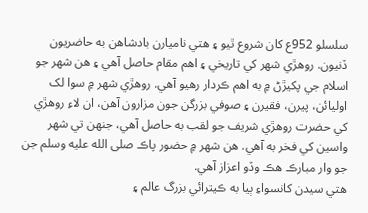سلسلو 952ع کان شروع ٿيو ۽ هتي ناميارن بادشاهن به حاضريون ڏنيون. روهڙي شهر کي تاريخي ۽ اهم مقام حاصل آهي ۽ هن شهر جو اسلام جي پکيڙڻ ۾ به اهم ڪردار رهيو آهي. روهڙي شهر ۾ سوا لک اوليائن، پيرن، فقيرن ۽ صوفي بزرگن جون مزارون آهن، ان لاءِ روهڙي کي حضرت روهڙي شريف جو لقب به حاصل آهي، جنهن تي شهر واسين کي فخر به آهي. هن شهر ۾ حضور پاڪ صلى الله عليه وسلم جن جو وار مبارڪ هڪ وڏو اعزاز آهي.
هتي سيدن کانسواءِ ٻيا به ڪيترائي بزرگ عالم ۽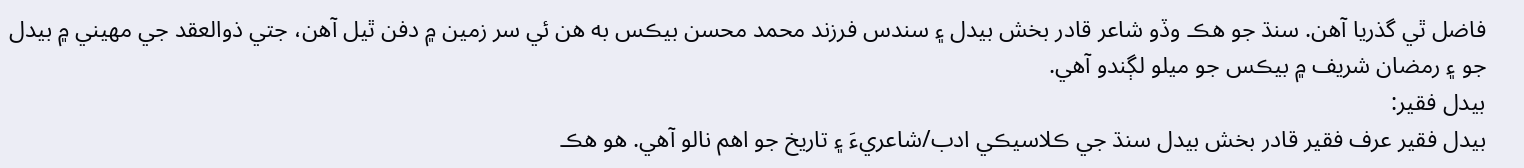فاضل ٿي گذريا آھن. سنڌ جو ھڪ وڏو شاعر قادر بخش بيدل ۽ سندس فرزند محمد محسن بيڪس به ھن ئي سر زمين ۾ دفن ٿيل آھن، جتي ذوالعقد جي مهيني ۾ بيدل جو ۽ رمضان شريف ۾ بيڪس جو ميلو لڳندو آھي.
بيدل فقير:
بيدل فقير عرف فقير قادر بخش بيدل سنڌ جي ڪلاسيڪي ادب/شاعريءَ ۽ تاريخ جو اهم نالو آهي. هو هڪ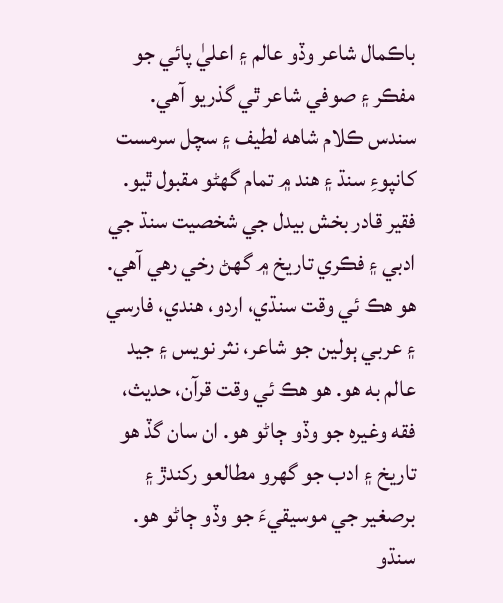باڪمال شاعر وڏو عالم ۽ اعليٰ پائي جو مفڪر ۽ صوفي شاعر ٿي گذريو آهي. سندس ڪلام شاهه لطيف ۽ سچل سرمست کانپوءِ سنڌ ۽ هند ۾ تمام گهڻو مقبول ٿيو. فقير قادر بخش بيدل جي شخصيت سنڌ جي ادبي ۽ فڪري تاريخ ۾ گهڻ رخي رهي آهي. هو هڪ ئي وقت سنڌي، اردو، هندي، فارسي ۽ عربي ٻولين جو شاعر، نثر نويس ۽ جيد عالم به هو. هو هڪ ئي وقت قرآن، حديث، فقه وغيره جو وڏو ڄاڻو هو. ان سان گڏ هو تاريخ ۽ ادب جو گهرو مطالعو رکندڙ ۽ برصغير جي موسيقيءَ جو وڏو ڄاڻو هو.
سنڌو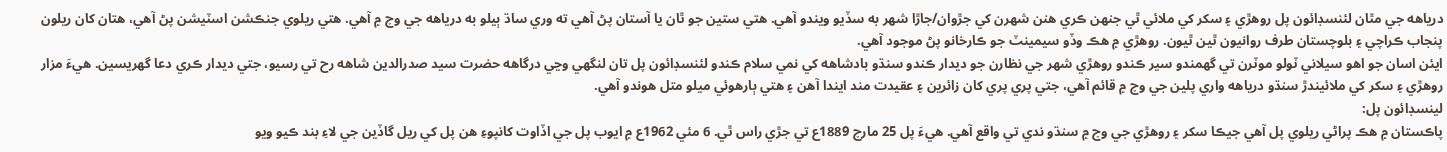درياهه جي مٿان لئنسڊائون پل روهڙي ۽ سکر کي ملائي ٿي جنهن ڪري هنن شهرن کي جڙوان/جاڙا شهر به سڏيو ويندو آهي. هتي ستين جو ٿان يا آستان پڻ آهي ته وري ساڌ ٻيلو به درياهه جي وچ ۾ آهي. هتي ريلوي جنڪشن اسٽيشن پڻ آهي، هتان کان ريلون پنجاب ڪراچي ۽ بلوچستان طرف روانيون ٿين ٿيون. روھڙي ۾ ھڪ وڏو سيمينٽ جو ڪارخانو پڻ موجود آھي.
ايئن اسان جو اهو سيلاني ٽولو موٽرن تي گهمندو سير ڪندو روهڙي شهر جي نظارن جو ديدار ڪندو سنڌو بادشاهه کي نمي سلام ڪندو لئنسڊائون پل تان لنگهي وڃي درگاهه حضرت سيد صدرالدين شاهه رح تي رسيو، جتي ديدار ڪري دعا گهريسين. هيءَ مزار روهڙي ۽ سکر کي ملائيندڙ سنڌو درياهه واري پلين جي وچ ۾ قائم آهي، جتي پري پري کان زائرين ۽ عقيدت مند ايندا آهن ۽ هتي ٻارهوئي ميلو متل هوندو آهي.
لينسڊائون پل:
پاڪستان ۾ هڪ پراڻي ريلوي پل آهي جيڪا سکر ۽ روهڙي جي وچ ۾ سنڌو ندي تي واقع آهي. هيءَ پل 25 مارچ 1889ع تي جڙي راس ٿي. 6 مئي 1962ع ۾ ايوب پل جي اڏاوت کانپوءِ هن پل کي ريل گاڏين جي لاءِ بند ڪيو ويو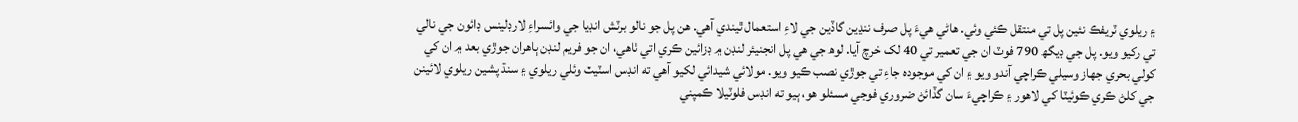۽ ريلوي ٽريفڪ نئين پل تي منتقل ڪئي وئي. هاڻي هيءَ پل صرف ننڍين گاڏين جي لاءِ استعمال ٿيندي آهي. ھن پل جو نالو برٽش انڊيا جي وائسراءِ لارڊلينس ڊائون جي نالي تي رکيو ويو. پل جي ڊيگھ 790 فوٽ ان جي تعمير تي 40 لک خرچ آيا. لوھ جي ھي پل انجنيئر لنڊن ۾ ڊزائين ڪري اتي ٺاھي، ان جو فريم لنڊن ٻاھران جوڙي بعد ۾ ان کي کولي بحري جهاز وسيلي ڪراچي آندو ويو ۽ ان کي موجوده جاءِ تي جوڙي نصب ڪيو ويو. مولائي شيدائي لکيو آهي ته انڊس اسٽيٽ وئلي ريلوي ۽ سنڌ پشين ريلوي لائينن جي کلڻ ڪري ڪوئيٽا کي لاهور ۽ ڪراچيءَ سان گڏائڻ ضروري فوجي مسئلو هو، ٻيو ته انڊس فلوٽيلا ڪمپني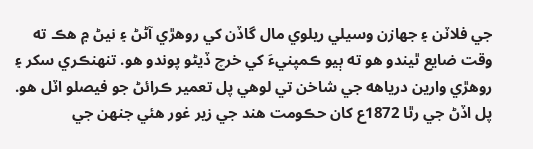جي فلاٽن ۽ جهازن وسيلي ريلوي مال گاڏن کي روهڙي آڻڻ ۽ نيڻ ۾ هڪ ته وقت ضايع ٿيندو هو ته ٻيو ڪمپنيءَ کي خرچ ڏيڻو پوندو هو. تنهنڪري سکر ۽ روهڙي وارين درياهه جي شاخن تي لوهي پل تعمير ڪرائڻ جو فيصلو اٽل هو. پل اڏڻ جي رٿا 1872ع کان حڪومت هند جي زير غور هئي جنهن جي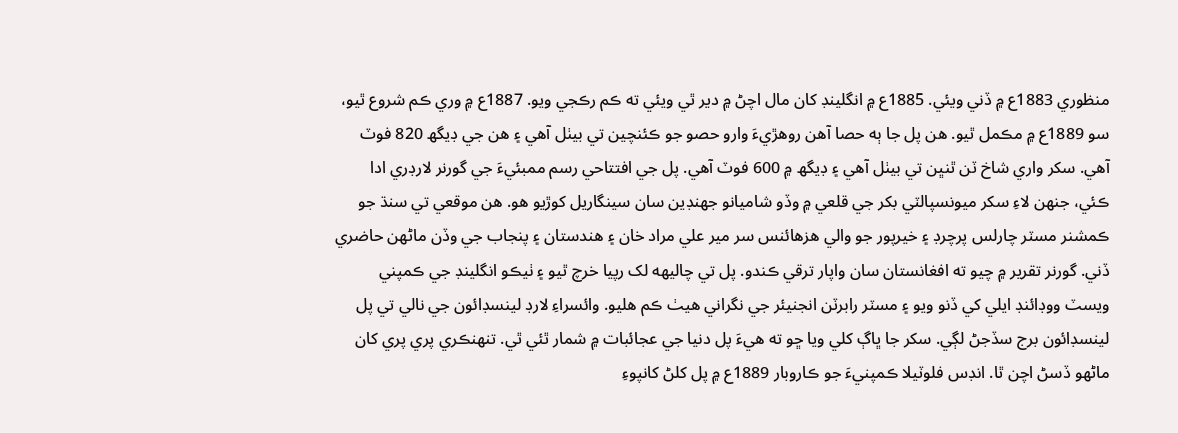منظوري 1883ع ۾ ڏني ويئي. 1885ع ۾ انگلينڊ کان مال اچڻ ۾ دير ٿي ويئي ته ڪم رڪجي ويو. 1887ع ۾ وري ڪم شروع ٿيو، سو 1889ع ۾ مڪمل ٿيو. هن پل جا ٻه حصا آهن روهڙيءَ وارو حصو جو ڪئنچين تي بيٺل آهي ۽ هن جي ڊيگھ 820 فوٽ آهي. سکر واري شاخ ٽن ٿنڀن تي بيٺل آهي ۽ ڊيگھ ۾ 600 فوٽ آهي. پل جي افتتاحي رسم ممبئيءَ جي گورنر لارڊري ادا ڪئي، جنهن لاءِ سکر ميونسپالٽي بکر جي قلعي ۾ وڏو شاميانو جهنڊين سان سينگاريل کوڙيو هو. هن موقعي تي سنڌ جو ڪمشنر مسٽر چارلس پرچرڊ ۽ خيرپور جو والي هزهائنس سر مير علي مراد خان ۽ هندستان ۽ پنجاب جي وڏن ماڻهن حاضري ڏني. گورنر تقرير ۾ چيو ته افغانستان سان واپار ترقي ڪندو. پل تي چاليهه لک رپيا خرچ ٿيو ۽ ٺيڪو انگلينڊ جي ڪمپني ويسٽ ووڊائنڊ ايلي کي ڏنو ويو ۽ مسٽر رابرٽن انجنيئر جي نگراني هيٺ ڪم هليو. وائسراءِ لارڊ لينسڊائون جي نالي تي پل لينسڊائون برج سڏجڻ لڳي. سکر جا ڀاڳ کلي ويا ڇو ته هيءَ پل دنيا جي عجائبات ۾ شمار ٿئي ٿي. تنهنڪري پري پري کان ماڻهو ڏسڻ اچن ٿا. انڊس فلوٽيلا ڪمپنيءَ جو ڪاروبار 1889ع ۾ پل کلڻ کانپوءِ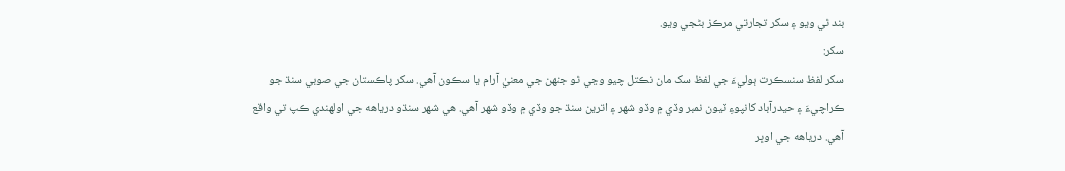بند ٿي ويو ۽ سکر تجارتي مرڪز بڻجي ويو.
سکر:
سکر لفظ سنسڪرت ٻوليءَ جي لفظ سک مان نڪتل چيو وڃي ٿو جنهن جي معنيٰ آرام يا سڪون آھي. سکر پاڪستان جي صوبي سنڌ جو ڪراچيءَ ۽ حيدرآباد کانپوءِ ٽيون نمبر وڏي ۾ وڏو شهر ۽ اترين سنڌ جو وڏي ۾ وڏو شهر آهي. ھي شهر سنڌو درياهه جي اولهندي ڪپ تي واقع آهي. درياهه جي اوڀر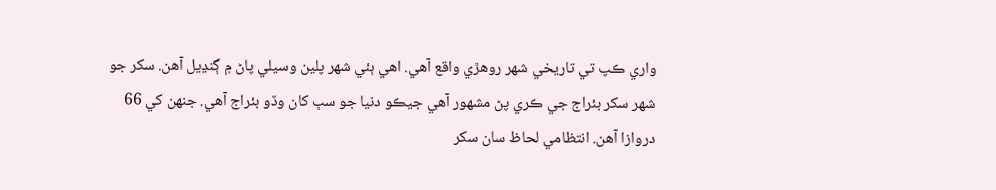واري ڪپ تي تاريخي شهر روھڙي واقع آهي. اھي ٻئي شهر پلين وسيلي پاڻ ۾ ڳنڍيل آهن. سکر جو شهر سکر بئراج جي ڪري پڻ مشهور آهي جيڪو دنيا جو سڀ کان وڏو بئراج آهي. جنهن کي 66 دروازا آهن. انتظامي لحاظ سان سکر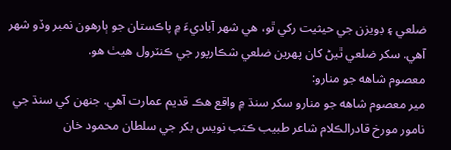ضلعي ۽ ڊويزن جي حيثيت رکي ٿو، ھي شهر آباديءَ ۾ پاڪستان جو ٻارهون نمبر وڏو شهر آهي. سکر ضلعي ٿيڻ کان پهرين ضلعي شڪارپور جي ڪنٽرول هيٺ هو.
معصوم شاهه جو منارو:
مير معصوم شاهه جو منارو سکر سنڌ ۾ واقع هڪ قديم عمارت آهي. جنهن کي سنڌ جي نامور مورخ قادرالڪلام شاعر طبيب ڪتب نويس بکر جي سلطان محمود خان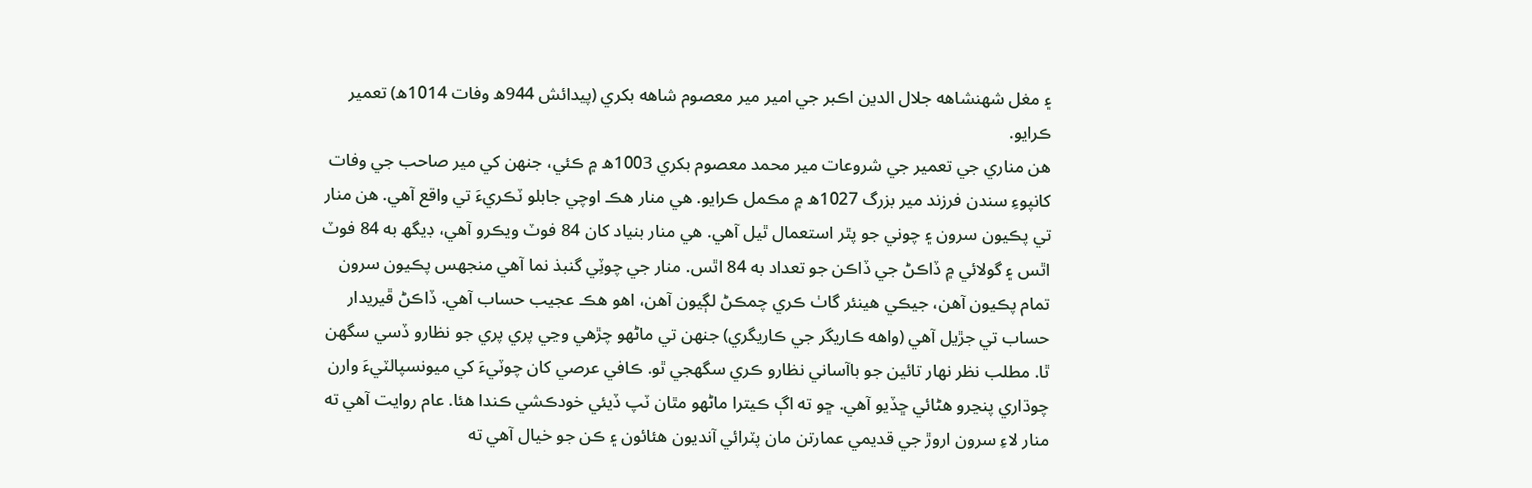۽ مغل شهنشاهه جلال الدين اڪبر جي امير مير معصوم شاهه بکري (پيدائش 944ھ وفات 1014ھ) تعمير ڪرايو.
هن مناري جي تعمير جي شروعات مير محمد معصوم بکري 1003ھ ۾ ڪئي، جنهن کي مير صاحب جي وفات کانپوءِ سندن فرزند مير بزرگ 1027ھ ۾ مڪمل ڪرايو. هي منار هڪ اوچي جابلو ٽڪريءَ تي واقع آهي. هن منار تي پڪيون سرون ۽ چوني جو پٿر استعمال ٿيل آهي. هي منار بنياد کان 84 فوٽ ويڪرو آهي، ڊيگھ به 84 فوٽ اٿس ۽ گولائي ۾ ڏاڪڻ جي ڏاڪن جو تعداد به 84 اٿس. منار جي چوٽِي گنبذ نما آهي منجهس پڪيون سرون تمام پڪيون آهن، جيڪي هينئر گاٺ ڪري چمڪڻ لڳيون آهن، اهو هڪ عجيب حساب آهي. ڏاڪڻ ڦيريدار حساب تي جڙيل آهي (واهه ڪاريگر جي ڪاريگري) جنهن تي ماڻهو چڙهي وڃي پري پري جو نظارو ڏسي سگهن ٿا. مطلب نظر نهار تائين جو باآساني نظارو ڪري سگهجي ٿو. ڪافي عرصي کان چوٽيءَ کي ميونسپالٽيءَ وارن چوڌاري پنڃرو هڻائي ڇڏيو آهي. ڇو ته اڳ ڪيترا ماڻهو مٿان ٽپ ڏيئي خودڪشي ڪندا هئا. عام روايت آهي ته منار لاءِ سرون اروڙ جي قديمي عمارتن مان پٽرائي آنديون هئائون ۽ ڪن جو خيال آهي ته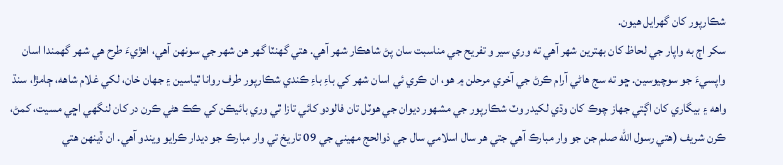شڪارپور کان گهرايل هيون.
سکر اڄ به واپار جي لحاظ کان بهترين شهر آهي ته وري سير و تفريح جي مناسبت سان پڻ شاهڪار شهر آهي. هتي گهنٽا گهر هن شهر جي سونهن آهي، اهڙيءَ طرح هي شهر گهمندا اسان واپسيءَ جو سوچيوسين. ڇو ته سج هاڻي آرام ڪرڻ جي آخري مرحلن ۾ هو، ان ڪري ئي اسان شهر کي باءِ باءِ ڪندي شڪارپور طرف روانا ٿياسين ۽ جهان خان، لکي غلام شاهه، ڄامڙا، سنڌ واهه ۽ بيگاري کان اڳتي جهاز چوڪ کان وڌي لکيدر وٽ شڪارپور جي مشهور ديوان جي هوٽل تان فالودو کائي تازا ٿي وري بائيڪن کي ڪڪ هڻي ڪرن در کان لنگهي اڇي مسيت، کمڻ، ڪرن شريف (هتي رسول الله صلم جن جو وار مبارڪ آهي جتي هر سال اسلامي سال جي ذوالحج مهيني جي 09 تاريخ تي وار مبارڪ جو ديدار ڪرايو ويندو آهي. ان ڏينهن هتي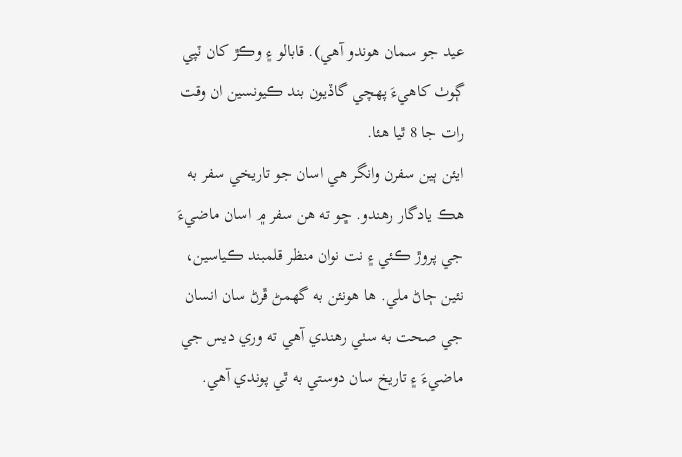عيد جو سمان هوندو آهي). قابالو ۽ وڪڙ کان ٽپي ڳوٺ کاهيءَ پهچي گاڏيون بند ڪيونسين ان وقت رات جا 8 ٿيا هئا.
ايئن ٻين سفرن وانگر هي اسان جو تاريخي سفر به هڪ يادگار رهندو. ڇو ته هن سفر ۾ اسان ماضيءَ جي پروڙ ڪئي ۽ نت نوان منظر قلمبند ڪياسين، نئين ڄاڻ ملي. ها هونئن به گهمڻ ڦرڻ سان انسان جي صحت به سٺي رهندي آهي ته وري ديس جي ماضيءَ ۽ تاريخ سان دوستي به ٿي پوندي آهي.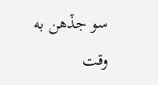سو جڏهن به وقت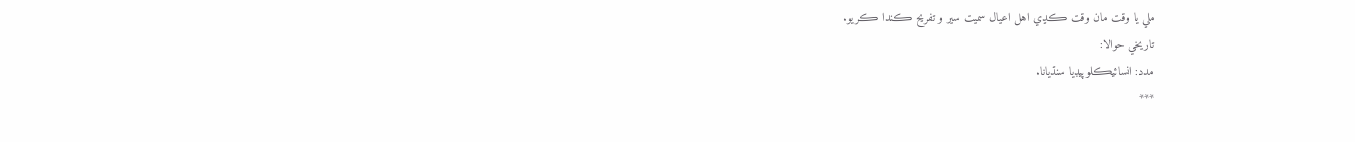ملي يا وقت مان وقت ڪڍي اهل اعيال سميت سير و تفريح ڪندا ڪريو.
تاريخي حوالا:
مدد: انسائيڪلوپيڊيا سنڌيانا.
***